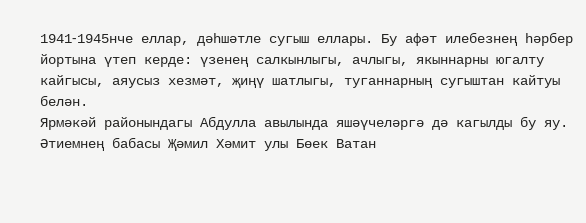1941‑1945нче еллар, дәһшәтле сугыш еллары. Бу афәт илебезнең һәрбер йортына үтеп керде: үзенең салкынлыгы, ачлыгы, якыннарны югалту кайгысы, аяусыз хезмәт, җиңү шатлыгы, туганнарның сугыштан кайтуы белән.
Ярмәкәй районындагы Абдулла авылында яшәүчеләргә дә кагылды бу яу. Әтиемнең бабасы Җәмил Хәмит улы Бөек Ватан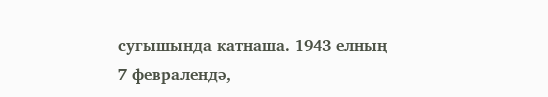сугышында катнаша. 1943 елның
7 февралендә,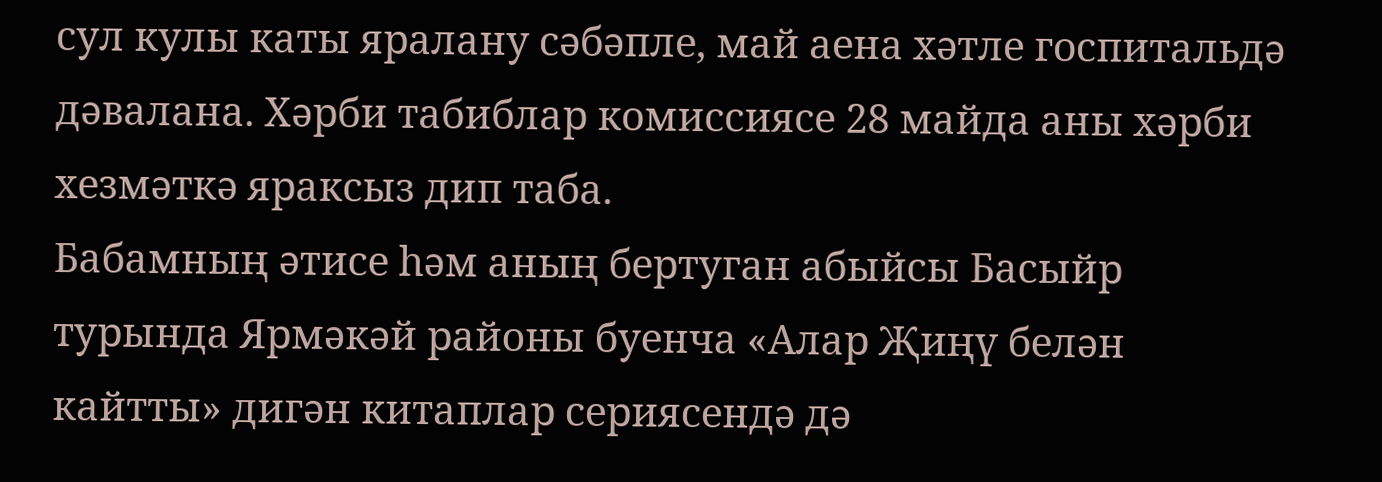сул кулы каты яралану сәбәпле, май аена хәтле госпитальдә дәвалана. Хәрби табиблар комиссиясе 28 майда аны хәрби хезмәткә яраксыз дип таба.
Бабамның әтисе һәм аның бертуган абыйсы Басыйр турында Ярмәкәй районы буенча «Алар Җиңү белән кайтты» дигән китаплар сериясендә дә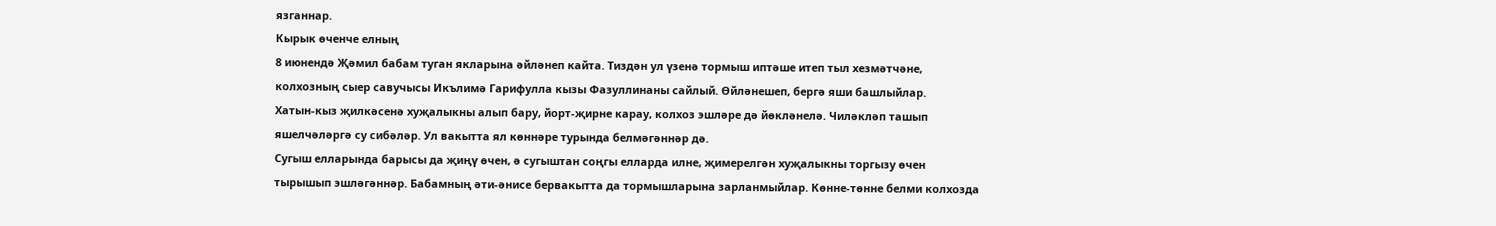язганнар.
Кырык өченче елның
8 июнендә Җәмил бабам туган якларына әйләнеп кайта. Тиздән ул үзенә тормыш иптәше итеп тыл хезмәтчәне, колхозның сыер савучысы Икълимә Гарифулла кызы Фазуллинаны сайлый. Өйләнешеп, бергә яши башлыйлар. Хатын‑кыз җилкәсенә хуҗалыкны алып бару, йорт‑җирне карау, колхоз эшләре дә йөкләнелә. Чиләкләп ташып яшелчәләргә су сибәләр. Ул вакытта ял көннәре турында белмәгәннәр дә.
Сугыш елларында барысы да җиңү өчен, ә сугыштан соңгы елларда илне, җимерелгән хуҗалыкны торгызу өчен тырышып эшләгәннәр. Бабамның әти‑әнисе бервакытта да тормышларына зарланмыйлар. Көнне-төнне белми колхозда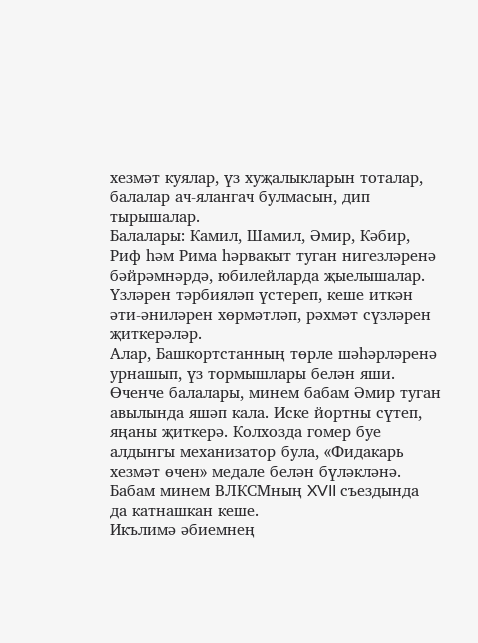хезмәт куялар, үз хуҗалыкларын тоталар, балалар ач‑ялангач булмасын, дип тырышалар.
Балалары: Камил, Шамил, Әмир, Кәбир, Риф һәм Рима һәрвакыт туган нигезләренә бәйрәмнәрдә, юбилейларда җыелышалар. Үзләрен тәрбияләп үстереп, кеше иткән әти‑әниләрен хөрмәтләп, рәхмәт сүзләрен җиткерәләр.
Алар, Башкортстанның төрле шәһәрләренә урнашып, үз тормышлары белән яши. Өченче балалары, минем бабам Әмир туган авылында яшәп кала. Иске йортны сүтеп, яңаны җиткерә. Колхозда гомер буе алдынгы механизатор була, «Фидакарь хезмәт өчен» медале белән бүләкләнә. Бабам минем ВЛКСМның XVII съездында да катнашкан кеше.
Икълимә әбиемнең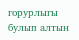горурлыгы булып алтын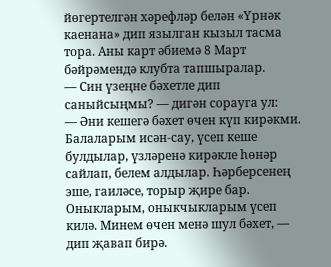йөгертелгән хәрефләр белән «Үрнәк каенана» дип язылган кызыл тасма тора. Аны карт әбиемә 8 Март бәйрәмендә клубта тапшыралар.
— Син үзеңне бәхетле дип саныйсыңмы? — дигән сорауга ул:
— Әни кешегә бәхет өчен күп кирәкми. Балаларым исән‑сау, үсеп кеше булдылар, үзләренә кирәкле һөнәр сайлап, белем алдылар. Һәрберсенең эше, гаиләсе, торыр җире бар. Оныкларым, оныкчыкларым үсеп килә. Минем өчен менә шул бәхет, — дип җавап бирә.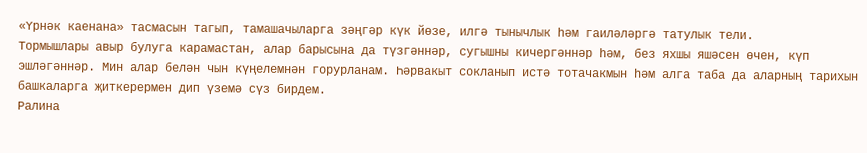«Үрнәк каенана» тасмасын тагып, тамашачыларга зәңгәр күк йөзе, илгә тынычлык һәм гаиләләргә татулык тели.
Тормышлары авыр булуга карамастан, алар барысына да түзгәннәр, сугышны кичергәннәр һәм, без яхшы яшәсен өчен, күп эшләгәннәр. Мин алар белән чын күңелемнән горурланам. Һәрвакыт сокланып истә тотачакмын һәм алга таба да аларның тарихын башкаларга җиткерермен дип үземә сүз бирдем.
Ралина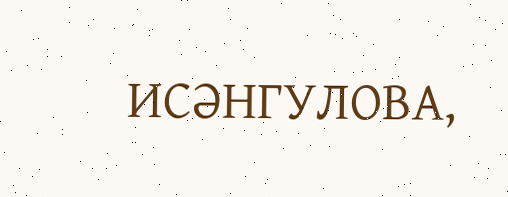ИСӘНГУЛОВА,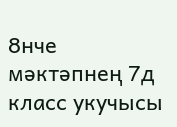8нче мәктәпнең 7д класс укучысы